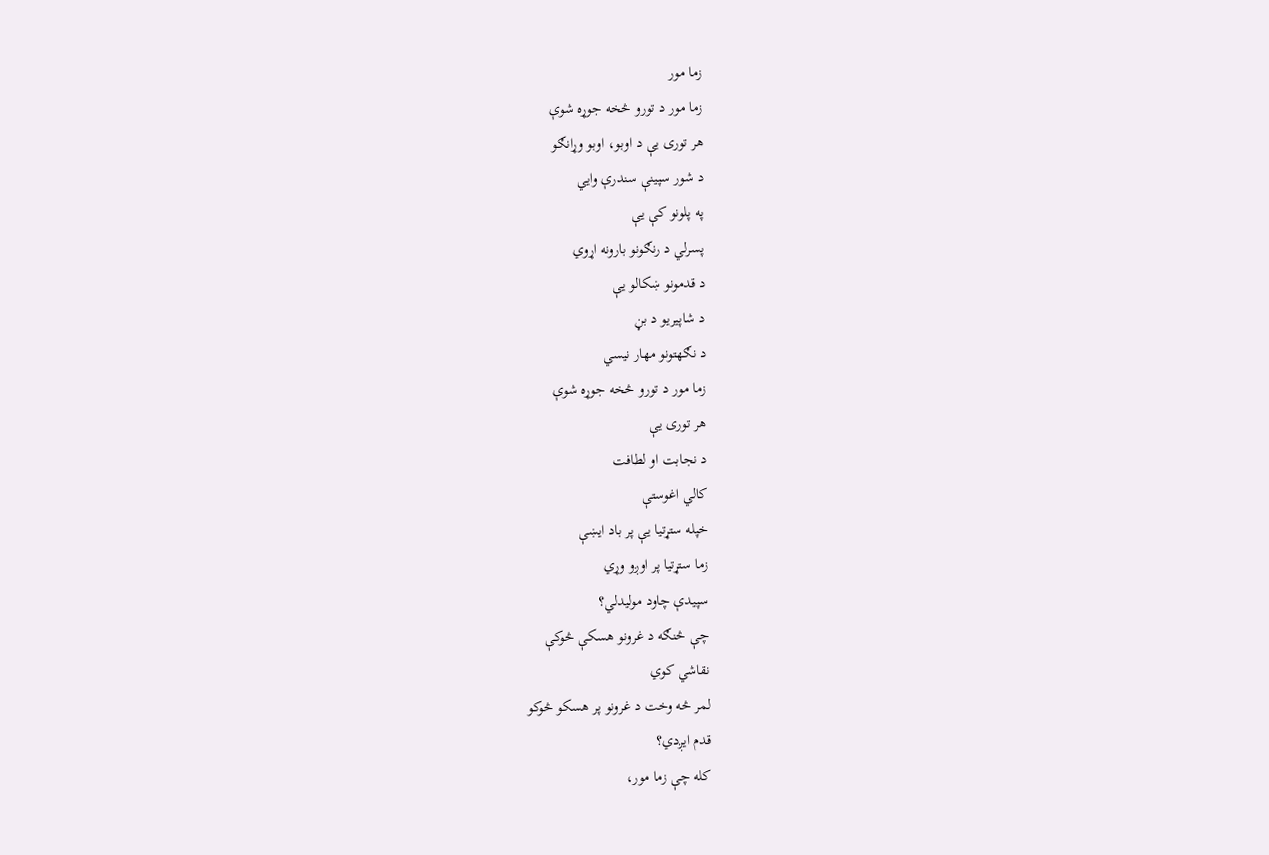زما مور
زما مور د تورو څخه جوړه شوې
هر توری یې د اوبو، اوبو وړانګو
د شور سپینې سندرې وايي
په پلونو کې یې
پسرلي د رنګونو بارونه اړوي
د قدمونو ښکالو یې
د شاپیریو د بڼ
د نګهتونو مهار نیسي
زما مور د تورو څخه جوړه شوې
هر توری یې
د نجابت او لطافت
کالي اغوستې
خپله ستړتیا یې پر باد ایښې
زما ستړتیا پر اوږو وړي
سپيدې چاود مولیدلي؟
چې څنګه د غرونو هسکې څوکې
نقاشي کوي
لمر څه وخت د غرونو پر هسکو څوکو
قدم ایږدي؟
کله چې زما مور،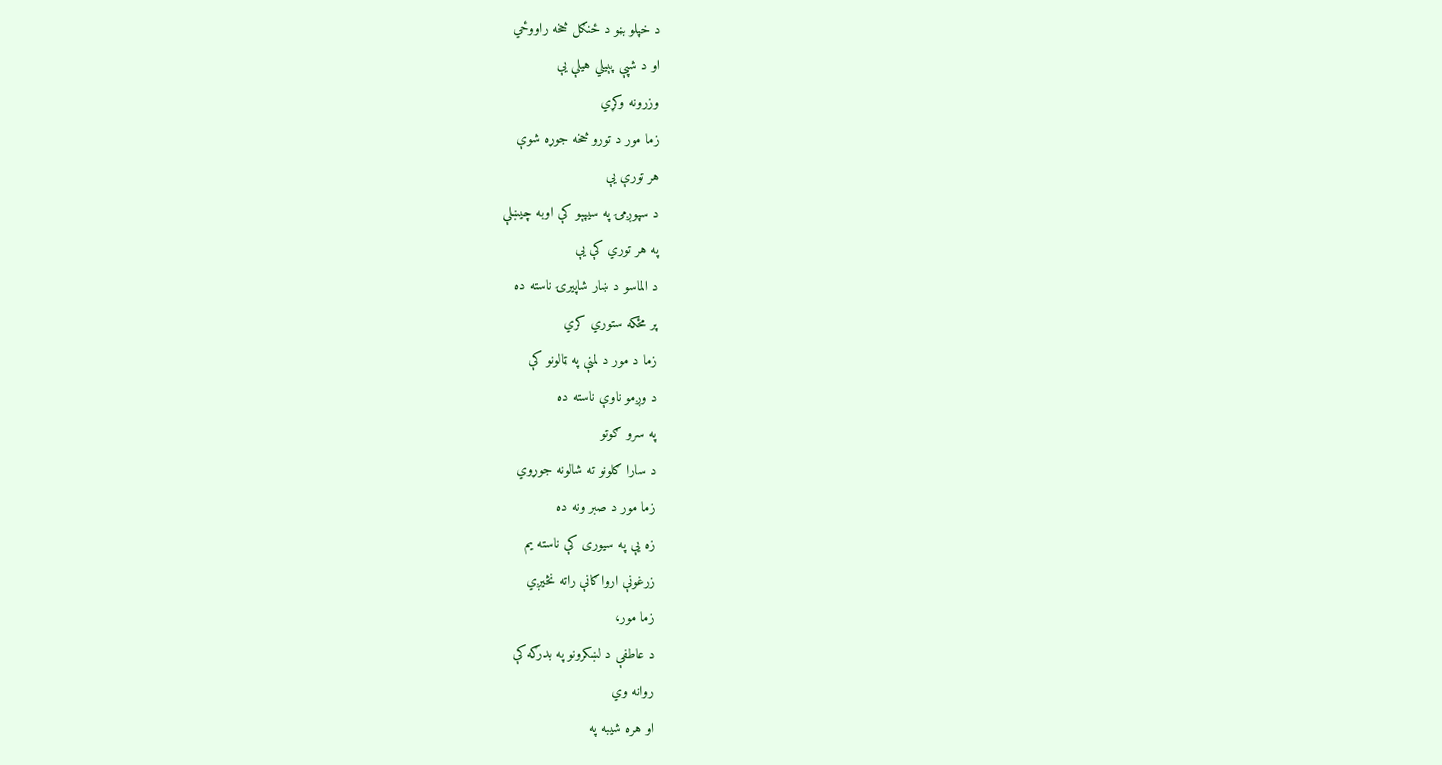د خپلو بڼو د ځنګل څخه راووځي
او د شپې پېيلي هیلې یې
وزرونه وکړي
زما مور د تورو څخه جوړه شوې
هر تورې یې
د سپوږمۍ په سیپېو کې اوبه چیښلې
په هر توري کې یې
د الماسو د ښار شاپیرۍ ناسته ده
پر مځکه ستوري کري
زما د مور د لمنې په ټالونو کې
د وږمو ناوې ناسته ده
په سرو ګوتو
د سارا ګلونو ته شالونه جوړوي
زما مور د صبر ونه ده
زه یې په سیوری کې ناسته یم
زرغونې ارواګانې راته نڅیږي
زما مور،
د عاطفې د لښکرونو په بدرګه کې
روانه وي
او هره شیبه په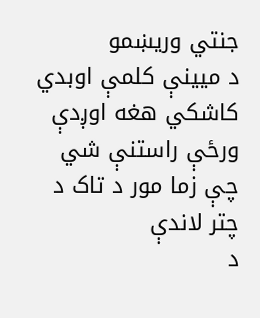جنتي وریښمو
د میینې کلمې اوبدي
کاشکي هغه اوږدې ورځې راستنې شي
چې زما مور د تاک د چتر لاندې
د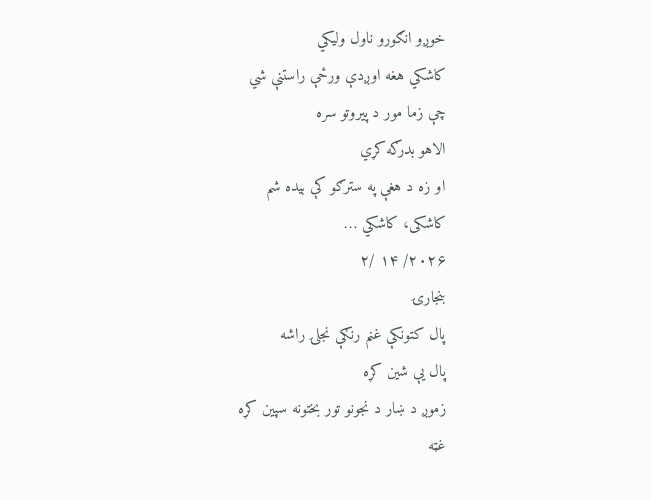خوږو انګورو ناول ولیکي
کاشکي هغه اوږدې ورځې راستنې شي
چې زما مور د پیروتو سره
الاهو بدرګه کړي
او زه د هغې په سترګو کې بیده شم
کاشکی، کاشکي …
۲۰۲۶/ ۱۴ /۲
بنجارۍ
پال کتونکې غنم رنګې نجلۍ راشه
پال یې شین کړه
زموږ د ښار د نجونو تور بختونه سپین کړه
غټه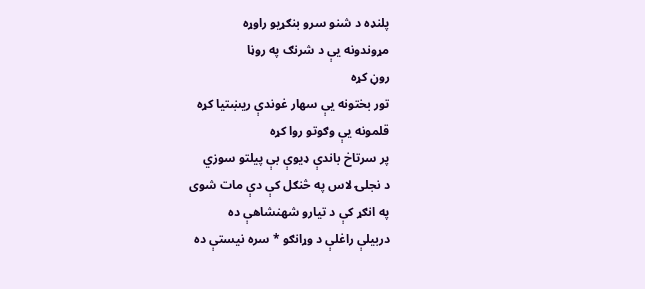پلنډه د شنو سرو بنګړیو راوړه
مړوندونه یې د شرنګ په روڼا
روڼ کړه
تور بختونه یې سهار غوندې ریښتیا کړه
قلمونه یې وګوتو روا کړه
پر سرتاخ باندې ډیوې بې پیلتو سوزي
د نجلۍ لاس په څنګل کې دې مات شوی
په انګړ کې د تیارو شهنشاهې ده
دربیلې راغلې د وړانګو * سره نیستې ده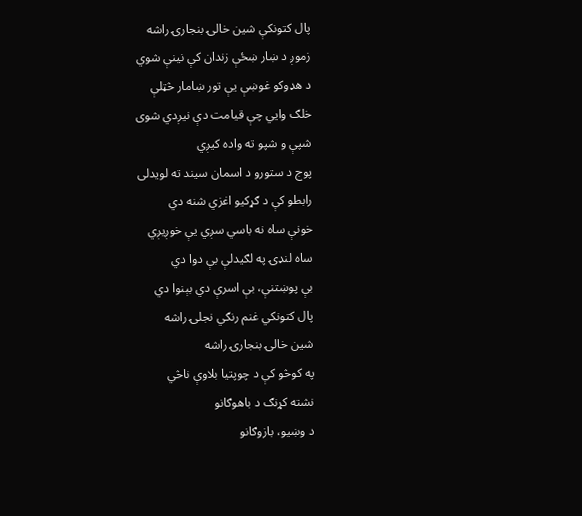پال کتونکې شین خالۍ بنجارۍ راشه
زموږ د ښار ښځې زندان کې نینې شوي
د هډوکو غوښې یې تور ښامار څټلې
خلګ وايي چې قیامت دې نیږدي شوی
شپې و شپو ته واده کیږي
پوج د ستورو د اسمان سیند ته لویدلی
رابطو کې د ګړکیو اغزي شنه دي
خونې ساه نه باسي سږي یې خوږیږي
ساه لنډۍ په لګیدلې بې دوا دي
بې پوښتنې، بې اسرې دي بېنوا دي
پال کتونکي غنم رنګي نجلۍ راشه
شین خالۍ بنجارۍ راشه
په کوڅو کې د چوپتیا بلاوې ناڅي
نشته کړنګ د باهوګانو
د وښیو، بازوګانو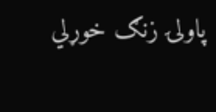پاولۍ زنګ خوړلي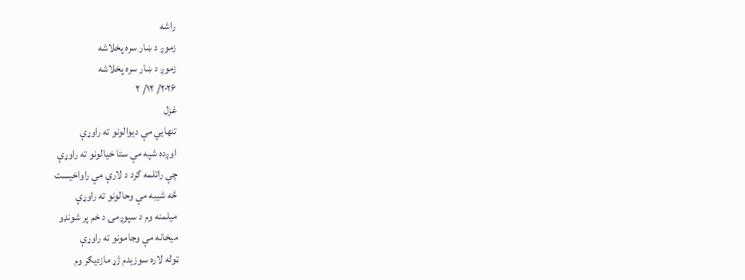راشه
زموږ د ښار سره پخلاشه
زموږ د ښار سره پخلاشه
۲۰۲۶/ ۱۲/ ۲
غزل
تنهايي مې دیوالونو ته راوړې
اوږده شپه مې ستا خیالونو ته راوړې
چې راتلمه ګرد د لارې مې راواخیست
څه شیبه مې وحالونو ته راوړې
میلمنه وم د سپوږمۍ د خم پر شونډو
میخانه مې وجامونو ته راوړې
ټوله لاره سوزیدم ژړ مازدیګر وم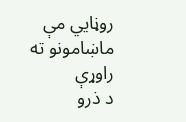روڼايي مې ماښامونو ته راوړې
د ذرو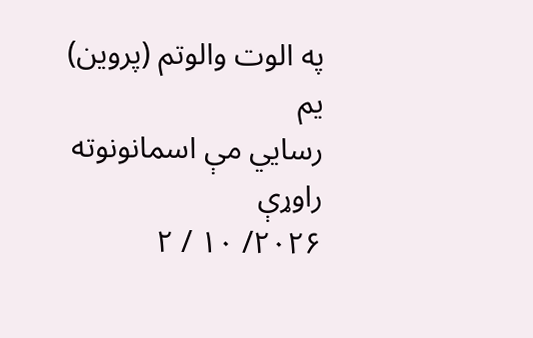په الوت والوتم (پروین) یم
رسايي مې اسمانونوته راوړې
۲۰۲۶/ ۱۰ / ۲